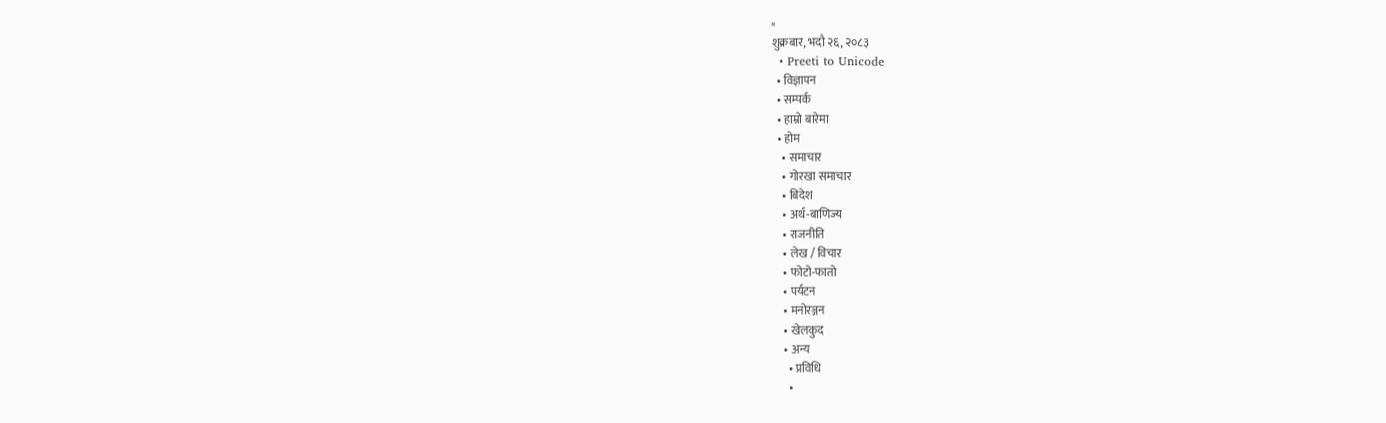×
शुक्रबार, भदौ २६, २०८३
  • Preeti to Unicode
  • विज्ञापन
  • सम्पर्क
  • हाम्रो बारेमा
  • होम
    • समाचार
    • गोरखा समाचार
    • बिदेश
    • अर्थ-बाणिज्य
    • राजनीति
    • लेख / विचार
    • फोटो-फातो
    • पर्यटन
    • मनोरञ्जन
    • खेलकुद
    • अन्य
      • प्रविधि
      •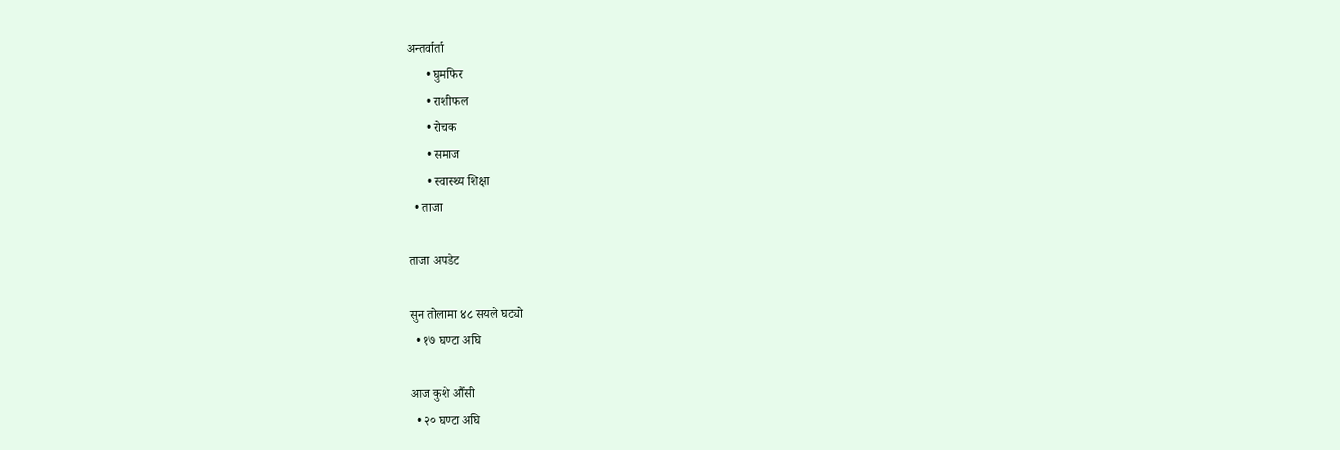अन्तर्वार्ता
      • घुमफिर
      • राशीफल
      • रोचक
      • समाज
      • स्वास्थ्य शिक्षा
  • ताजा

ताजा अपडेट

सुन तोलामा ४८ सयले घट्यो
  • १७ घण्टा अघि

आज कुशे औँसी
  • २० घण्टा अघि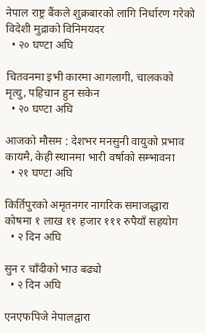नेपाल राष्ट्र बैंकले शुक्रबारको लागि निर्धारण गरेको विदेशी मुद्राको विनिमयदर
  • २० घण्टा अघि

चितवनमा इभी कारमा आगलागी, चालकको मृत्यु, पहिचान हुन सकेन
  • २० घण्टा अघि

आजको मौसम : देशभर मनसुनी वायुको प्रभाव कायमै, केही स्थानमा भारी वर्षाको सम्भावना
  • २१ घण्टा अघि

किर्तिपुरको अमृतनगर नागरिक समाजद्धारा कोषमा १ लाख ११ हजार १११ रुपैयाँ सहयोग
  • २ दिन अघि

सुन र चाँदीको भाउ बढ्यो
  • २ दिन अघि

एनएफपिजे नेपालद्वारा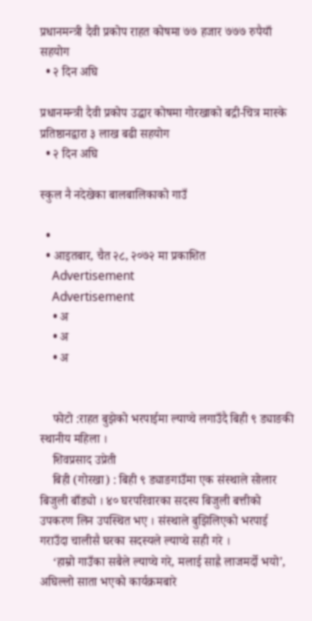प्रधानमन्त्री दैवी प्रकोप राहत कोषमा ७७ हजार ७७७ रुपैयाँ सहयोग
  • २ दिन अघि

प्रधानमन्त्री दैवी प्रकोप उद्धार कोषमा गोरखाको बद्री-चित्र मास्के प्रतिष्ठानद्वारा ३ लाख बढी सहयोग
  • २ दिन अघि

स्कुल नै नदेखेका बालबालिकाको गाउँ

  •
  • आइतबार, चैत २८, २०७२ मा प्रकाशित
    Advertisement
    Advertisement
    • अ
    • अ
    • अ


    फोटो :राहत बुझेको भरपाईमा ल्याप्चे लगाउँदै बिही ९ ड्याङकी स्थानीय महिला ।
    शिवप्रसाद उप्रेती
    बिही (गोरखा) : बिही ९ ड्याङगाउँमा एक संस्थाले सोलार बिजुली बाँड्यो । ४० घरपरिवारका सदस्य बिजुली बत्तीको उपकरण लिन उपस्थित भए । संस्थाले बुझिलिएको भरपाई गराउँदा चालीसै घरका सदस्यले ल्याप्चे सही गरे ।
    ‘हाम्रो गाउँका सबैले ल्याप्चे गरे, मलाई साह्रै लाजमर्दो भयो’, अघिल्लो साता भएको कार्यक्रमबारे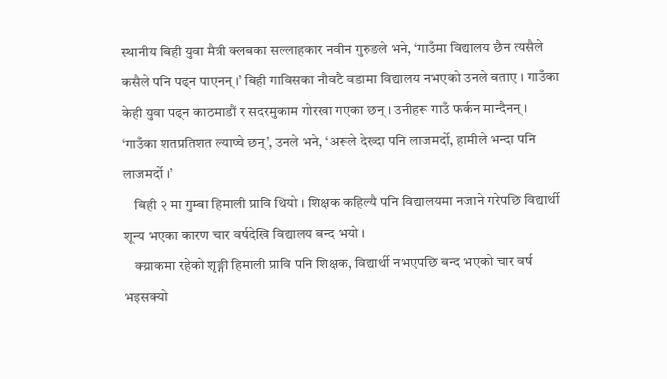स्थानीय बिही युवा मैत्री क्लबका सल्लाहकार नवीन गुरुङले भने, ‘गाउँमा विद्यालय छैन त्यसैले कसैले पनि पढ्न पाएनन् ।’ बिही गाविसका नौवटै वडामा विद्यालय नभएको उनले बताए । गाउँका केही युवा पढ्न काठमाडौं र सदरमुकाम गोरखा गएका छन् । उनीहरू गाउँ फर्कन मान्दैनन् । ‘गाउँका शतप्रतिशत ल्याप्चे छन्’, उनले भने, ‘अरूले देख्दा पनि लाजमर्दो, हामीले भन्दा पनि लाजमर्दो ।’
    बिही २ मा गुम्बा हिमाली प्रावि थियो । शिक्षक कहिल्यै पनि विद्यालयमा नजाने गरेपछि विद्यार्थी शून्य भएका कारण चार वर्षदेखि विद्यालय बन्द भयो ।
    क्य्राकमा रहेको शृङ्गी हिमाली प्रावि पनि शिक्षक, विद्यार्थी नभएपछि बन्द भएको चार वर्ष भइसक्यो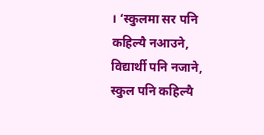। ‘स्कुलमा सर पनि कहिल्यै नआउने, विद्यार्थी पनि नजाने, स्कुल पनि कहिल्यै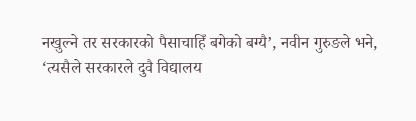नखुल्ने तर सरकारको पैसाचाहिँ बगेको बग्यै’, नवीन गुरुङले भने, ‘त्यसैले सरकारले दुवै विद्यालय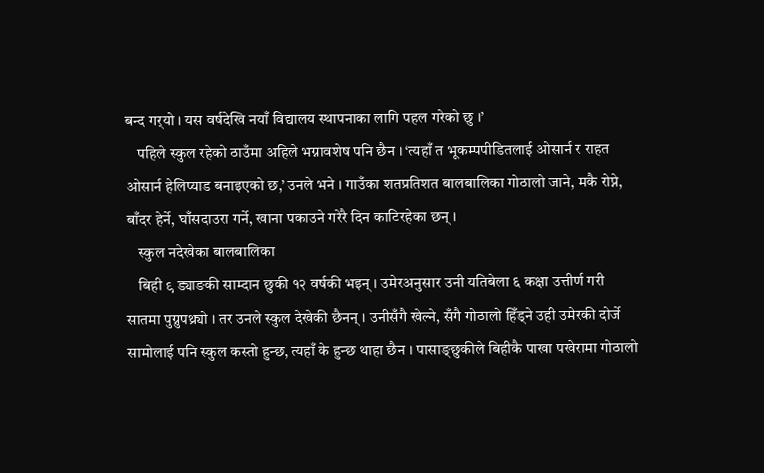बन्द गर्‌यो । यस वर्षदेखि नयाँ विद्यालय स्थापनाका लागि पहल गरेको छु ।’
    पहिले स्कुल रहेको ठाउँमा अहिले भग्नावशेष पनि छैन । ‘त्यहाँ त भूकम्पपीडितलाई ओसार्न र राहत ओसार्न हेलिप्याड बनाइएको छ,’ उनले भने । गाउँका शतप्रतिशत बालबालिका गोठालो जाने, मकै रोप्ने, बाँदर हेर्ने, घाँसदाउरा गर्ने, खाना पकाउने गरेरै दिन काटिरहेका छन् ।
    स्कुल नदेखेका बालबालिका
    बिही ९ ड्याङकी साम्दान छुकी १२ वर्षकी भइन् । उमेरअनुसार उनी यतिबेला ६ कक्षा उत्तीर्ण गरी सातमा पुग्नुपथ्र्यो । तर उनले स्कुल देखेकी छैनन् । उनीसँगै खेल्ने, सँगै गोठालो हिँड्ने उही उमेरकी दोर्जे सामोलाई पनि स्कुल कस्तो हुन्छ, त्यहाँ के हुन्छ थाहा छैन । पासाङ्छुकीले बिहीकै पाखा पखेरामा गोठालो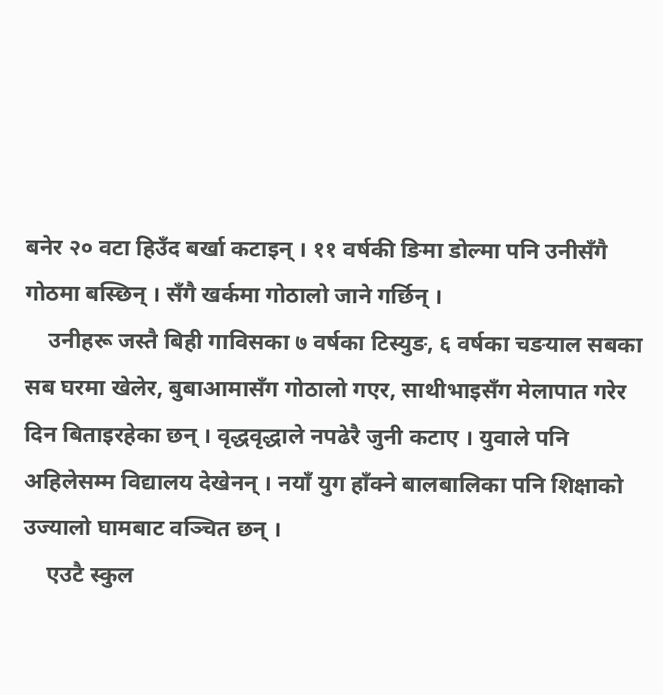बनेर २० वटा हिउँद बर्खा कटाइन् । ११ वर्षकी ङिमा डोल्मा पनि उनीसँगै गोठमा बस्छिन् । सँगै खर्कमा गोठालो जाने गर्छिन् ।
    उनीहरू जस्तै बिही गाविसका ७ वर्षका टिस्युङ, ६ वर्षका चङयाल सबका सब घरमा खेलेर, बुबाआमासँग गोठालो गएर, साथीभाइसँग मेलापात गरेर दिन बिताइरहेका छन् । वृद्धवृद्धाले नपढेरै जुनी कटाए । युवाले पनि अहिलेसम्म विद्यालय देखेनन् । नयाँ युग हाँक्ने बालबालिका पनि शिक्षाको उज्यालो घामबाट वञ्चित छन् ।
    एउटै स्कुल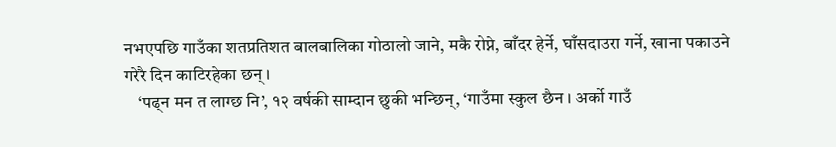नभएपछि गाउँका शतप्रतिशत बालबालिका गोठालो जाने, मकै रोप्ने, बाँदर हेर्ने, घाँसदाउरा गर्ने, खाना पकाउने गरेरै दिन काटिरहेका छन् ।
    ‘पढ्न मन त लाग्छ नि’, १२ वर्षकी साम्दान छुकी भन्छिन्, ‘गाउँमा स्कुल छैन । अर्को गाउँ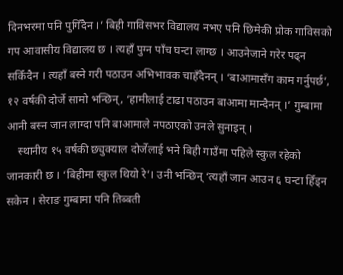दिनभरमा पनि पुगिँदैन ।’ बिही गाविसभर विद्यालय नभए पनि छिमेकी प्रोक गाविसको गप आवासीय विद्यालय छ । त्यहाँ पुग्न पाँच घन्टा लाग्छ । आउनेजाने गरेर पढ्न सकिँदैन । त्यहाँ बस्ने गरी पठाउन अभिभावक चाहँदैनन् । ‘बाआमासँग काम गर्नुपर्छ’, १२ वर्षकी दोर्जे सामो भन्छिन्, ‘हामीलाई टाढा पठाउन बाआमा मान्दैनन् ।’ गुम्बामा आनी बस्न जान लाग्दा पनि बाआमाले नपठाएको उनले सुनाइन् ।
    स्थानीय १५ वर्षकी छ्युक्याल दोर्जेलाई भने बिही गाउँमा पहिले स्कुल रहेको जानकारी छ । ‘बिहीमा स्कुल थियो रे’। उनी भन्छिन् ‘त्यहाँ जान आउन ६ घन्टा हिँड्न सकेन । सेराङ गुम्बामा पनि तिब्बती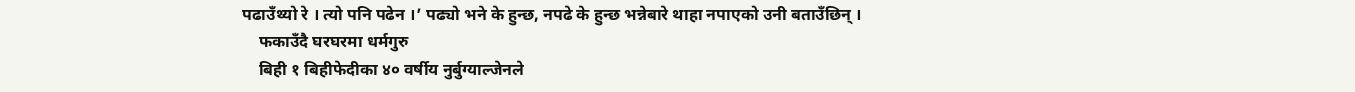पढाउँथ्यो रे । त्यो पनि पढेन ।’ पढ्यो भने के हुन्छ, नपढे के हुन्छ भन्नेबारे थाहा नपाएको उनी बताउँछिन् ।
    फकाउँदै घरघरमा धर्मगुरु
    बिही १ बिहीफेदीका ४० वर्षीय नुर्बुग्याल्जेनले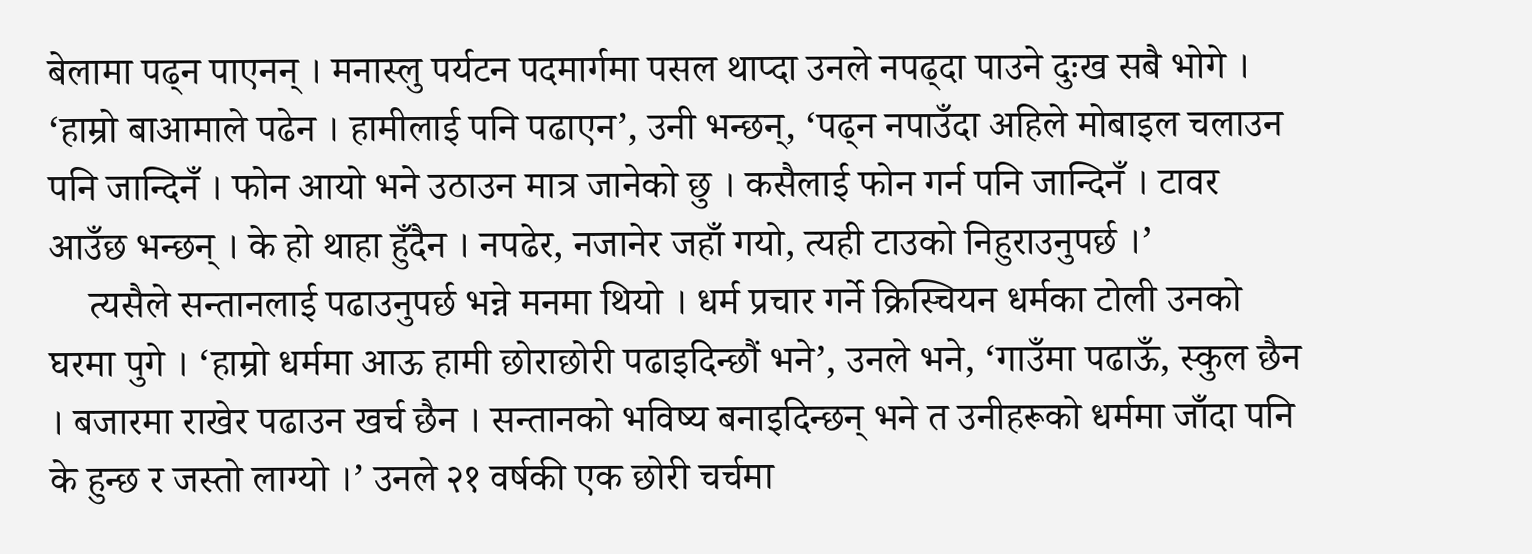बेलामा पढ्न पाएनन् । मनास्लु पर्यटन पदमार्गमा पसल थाप्दा उनले नपढ्दा पाउने दुःख सबै भोगे । ‘हाम्रो बाआमाले पढेन । हामीलाई पनि पढाएन’, उनी भन्छन्, ‘पढ्न नपाउँदा अहिले मोबाइल चलाउन पनि जान्दिनँ । फोन आयो भने उठाउन मात्र जानेको छु । कसैलाई फोन गर्न पनि जान्दिनँ । टावर आउँछ भन्छन् । के हो थाहा हुँदैन । नपढेर, नजानेर जहाँ गयो, त्यही टाउको निहुराउनुपर्छ ।’
    त्यसैले सन्तानलाई पढाउनुपर्छ भन्ने मनमा थियो । धर्म प्रचार गर्ने क्रिस्चियन धर्मका टोली उनको घरमा पुगे । ‘हाम्रो धर्ममा आऊ हामी छोराछोरी पढाइदिन्छौं भने’, उनले भने, ‘गाउँमा पढाऊँ, स्कुल छैन । बजारमा राखेर पढाउन खर्च छैन । सन्तानको भविष्य बनाइदिन्छन् भने त उनीहरूको धर्ममा जाँदा पनि के हुन्छ र जस्तो लाग्यो ।’ उनले २१ वर्षकी एक छोरी चर्चमा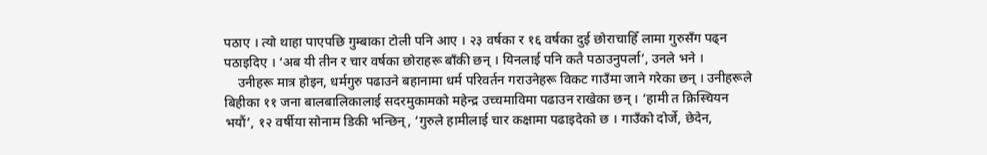पठाए । त्यो थाहा पाएपछि गुम्बाका टोली पनि आए । २३ वर्षका र १६ वर्षका दुई छोराचाहिँ लामा गुरुसँग पढ्न पठाइदिए । ‘अब यी तीन र चार वर्षका छोराहरू बाँकी छन् । यिनलाई पनि कतै पठाउनुपर्ला’, उनले भने ।
    उनीहरू मात्र होइन, धर्मगुरु पढाउने बहानामा धर्म परिवर्तन गराउनेहरू विकट गाउँमा जाने गरेका छन् । उनीहरूले बिहीका ११ जना बालबालिकालाई सदरमुकामको महेन्द्र उच्चमाविमा पढाउन राखेका छन् । ‘हामी त क्रिस्चियन भयौं’, १२ वर्षीया सोनाम डिकी भन्छिन्, ‘गुरुले हामीलाई चार कक्षामा पढाइदेको छ । गाउँको दोर्जे, छेदेन,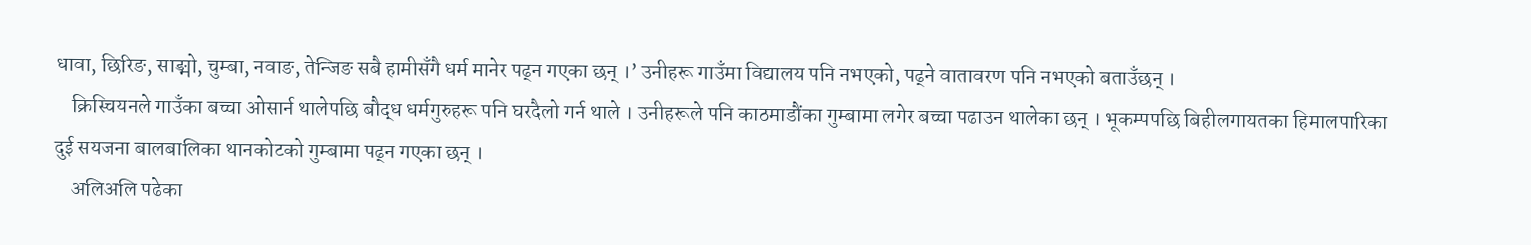धावा, छिरिङ, साङ्मो, चुम्बा, नवाङ, तेन्जिङ सबै हामीसँगै धर्म मानेर पढ्न गएका छन् ।’ उनीहरू गाउँमा विद्यालय पनि नभएको, पढ्ने वातावरण पनि नभएको बताउँछन् ।
    क्रिस्चियनले गाउँका बच्चा ओसार्न थालेपछि बौद्ध धर्मगुरुहरू पनि घरदैलो गर्न थाले । उनीहरूले पनि काठमाडौंका गुम्बामा लगेर बच्चा पढाउन थालेका छन् । भूकम्पपछि बिहीलगायतका हिमालपारिका दुई सयजना बालबालिका थानकोटको गुम्बामा पढ्न गएका छन् ।
    अलिअलि पढेका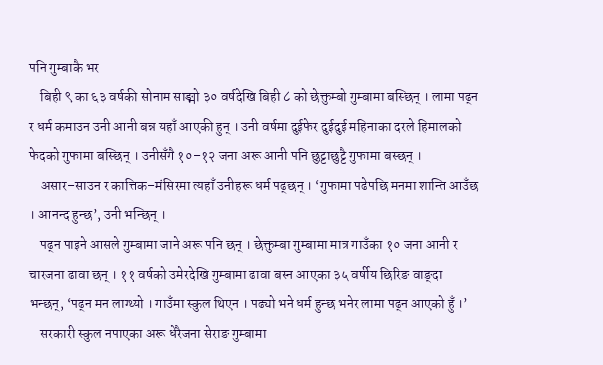पनि गुम्बाकै भर
    बिही ९ का ६३ वर्षकी सोनाम साङ्मो ३० वर्षदेखि बिही ८ को छेक्तुम्बो गुम्बामा बस्छिन् । लामा पढ्न र धर्म कमाउन उनी आनी बन्न यहाँ आएकी हुन् । उनी वर्षमा दुईफेर दुईदुई महिनाका दरले हिमालको फेदको गुफामा बस्छिन् । उनीसँगै १०–१२ जना अरू आनी पनि छुट्टाछुट्टै गुफामा बस्छन् ।
    असार–साउन र कात्तिक–मंसिरमा त्यहाँ उनीहरू धर्म पढ्छन् । ‘गुफामा पढेपछि मनमा शान्ति आउँछ । आनन्द हुन्छ’, उनी भन्छिन् ।
    पढ्न पाइने आसले गुम्बामा जाने अरू पनि छन् । छेक्तुम्बा गुम्बामा मात्र गाउँका १० जना आनी र चारजना ढावा छन् । ११ वर्षको उमेरदेखि गुम्बामा ढावा बस्न आएका ३५ वर्षीय छिरिङ वाङ्दा भन्छन्, ‘पढ्न मन लाग्थ्यो । गाउँमा स्कुल थिएन । पढ्यो भने धर्म हुन्छ भनेर लामा पढ्न आएको हुँ ।’
    सरकारी स्कुल नपाएका अरू धेरैजना सेराङ गुम्बामा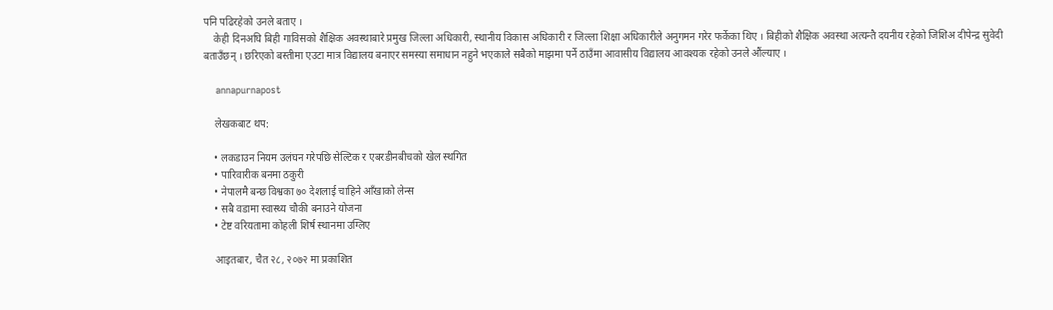पनि पढिरहेको उनले बताए ।
    केही दिनअघि बिही गाविसको शैक्षिक अवस्थाबारे प्रमुख जिल्ला अधिकारी, स्थानीय विकास अधिकारी र जिल्ला शिक्षा अधिकारीले अनुगमन गरेर फर्केका थिए । बिहीको शैक्षिक अवस्था अत्यन्तै दयनीय रहेको जिशिअ दीपेन्द्र सुवेदी बताउँछन् । छरिएको बस्तीमा एउटा मात्र विद्यालय बनाएर समस्या समाधान नहुने भएकाले सबैको माझमा पर्ने ठाउँमा आवासीय विद्यालय आवश्यक रहेको उनले औंल्याए ।

    annapurnapost

    लेखकबाट थप:

    • लकडाउन नियम उलंघन गरेपछि सेल्टिक र एबरडीनबीचको खेल स्थगित
    • पारिवारीक बनमा ठकुरी
    • नेपालमै बन्छ विश्वका ७० देशलाई चाहिने आँखाको लेन्स
    • सबै वडामा स्वास्थ्य चौकी बनाउने योजना
    • टेष्ट वरियतामा कोहली शिर्ष स्थानमा उग्लिए

    आइतबार, चैत २८, २०७२ मा प्रकाशित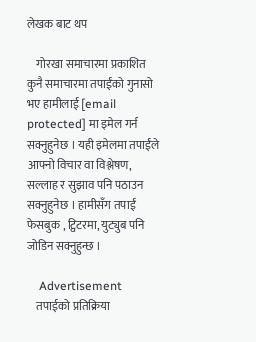लेखक बाट थप

    गोरखा समाचारमा प्रकाशित कुनै समाचारमा तपाईंको गुनासो भए हामीलाई [email protected] मा इमेल गर्न सक्नुहुनेछ । यही इमेलमा तपाईंले आफ्नो विचार वा विश्लेषण, सल्लाह र सुझाव पनि पठाउन सक्नुहुनेछ । हामीसँग तपाईं फेसबुक , ट्विटरमा, युट्युब पनि जोडिन सक्नुहुन्छ ।

    Advertisement
    तपाईको प्रतिक्रिया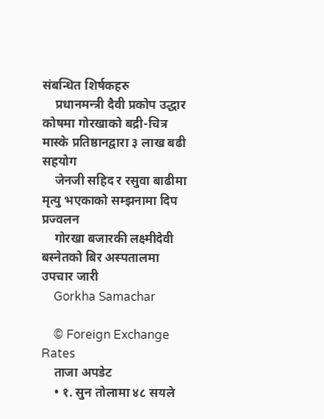संबन्धित शिर्षकहरु
    प्रधानमन्त्री दैवी प्रकोप उद्धार कोषमा गोरखाको बद्री-चित्र मास्के प्रतिष्ठानद्वारा ३ लाख बढी सहयोग
    जेनजी सहिद र रसुवा बाढीमा मृत्यु भएकाको सम्झनामा दिप प्रज्वलन
    गोरखा बजारकी लक्ष्मीदेवी बस्नेतको बिर अस्पतालमा उपचार जारी
    Gorkha Samachar

    © Foreign Exchange Rates
    ताजा अपडेट
    • १. सुन तोलामा ४८ सयले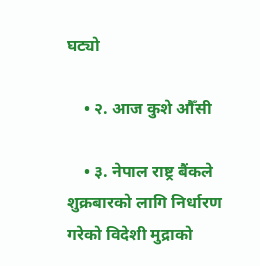घट्यो

    • २. आज कुशे औँसी

    • ३. नेपाल राष्ट्र बैंकले शुक्रबारको लागि निर्धारण गरेको विदेशी मुद्राको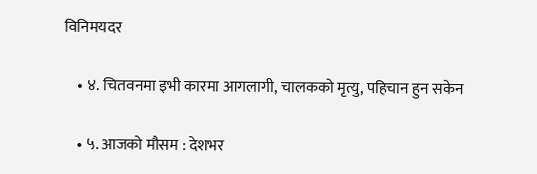विनिमयदर

    • ४. चितवनमा इभी कारमा आगलागी, चालकको मृत्यु, पहिचान हुन सकेन

    • ५. आजको मौसम : देशभर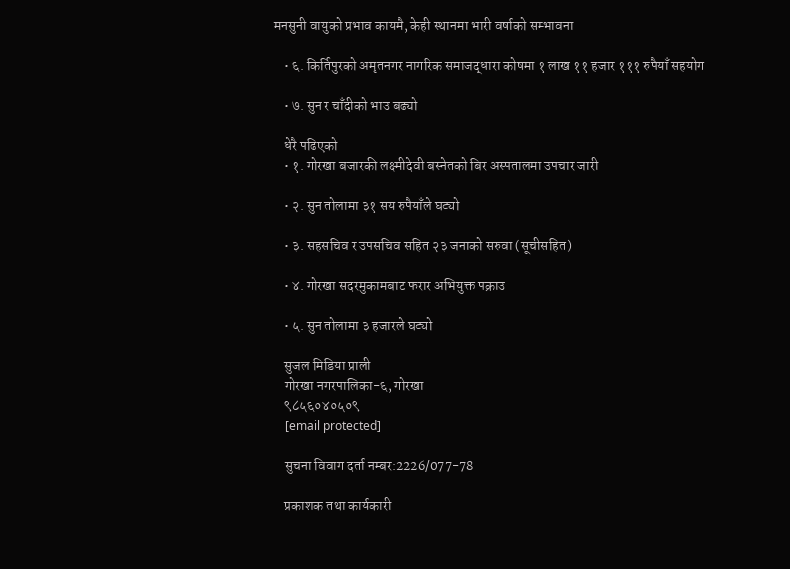मनसुनी वायुको प्रभाव कायमै, केही स्थानमा भारी वर्षाको सम्भावना

    • ६. किर्तिपुरको अमृतनगर नागरिक समाजद्धारा कोषमा १ लाख ११ हजार १११ रुपैयाँ सहयोग

    • ७. सुन र चाँदीको भाउ बढ्यो

    धेरै पढिएको
    • १. गोरखा बजारकी लक्ष्मीदेवी बस्नेतको बिर अस्पतालमा उपचार जारी

    • २. सुन तोलामा ३१ सय रुपैयाँले घट्यो

    • ३. सहसचिव र उपसचिव सहित २३ जनाको सरुवा (सूचीसहित)

    • ४. गोरखा सदरमुकामबाट फरार अभियुक्त पक्राउ

    • ५. सुन तोलामा ३ हजारले घट्यो

    सुजल मिडिया प्राली
    गोरखा नगरपालिका-६, गोरखा
    ९८५६०४०५०९
    [email protected]

    सुचना विवाग दर्ता नम्बर:2226/077-78

    प्रकाशक तथा कार्यकारी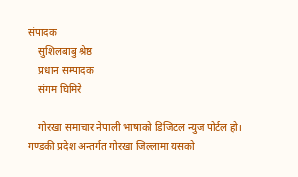संपादक
    सुशिलबाबु श्रेष्ठ
    प्रधान सम्पादक
    संगम घिमिरे

    गोरखा समाचार नेपाली भाषाको डिजिटल न्युज पोर्टल हो। गण्डकी प्रदेश अन्तर्गत गोरखा जिल्लामा यसको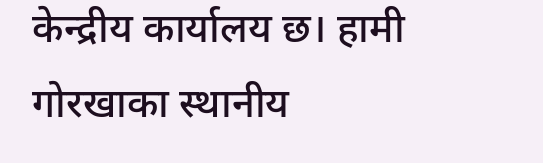केन्द्रीय कार्यालय छ। हामी गोरखाका स्थानीय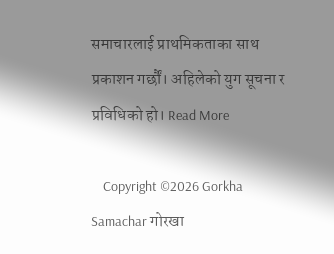समाचारलाई प्राथमिकताका साथ प्रकाशन गर्छौं। अहिलेको युग सूचना र प्रविधिको हो। Read More

    Copyright ©2026 Gorkha Samachar गोरखा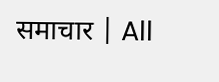समाचार | All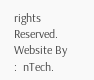rights Reserved.  Website By :  nTech.